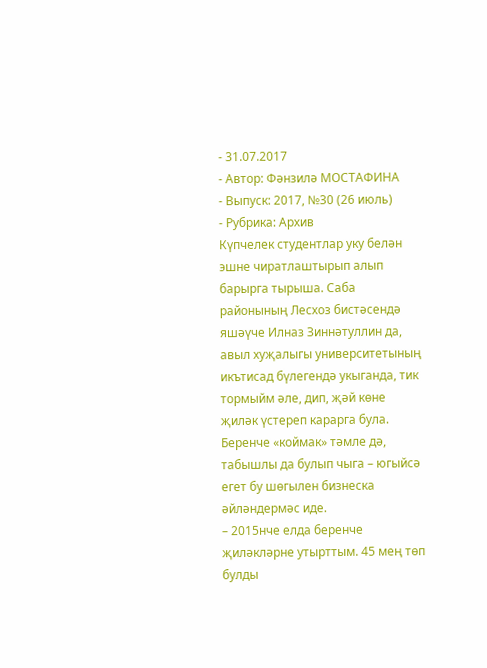- 31.07.2017
- Автор: Фәнзилә МОСТАФИНА
- Выпуск: 2017, №30 (26 июль)
- Рубрика: Архив
Күпчелек студентлар уку белән эшне чиратлаштырып алып барырга тырыша. Саба районының Лесхоз бистәсендә яшәүче Илназ Зиннәтуллин да, авыл хуҗалыгы университетының икътисад бүлегендә укыганда, тик тормыйм әле, дип, җәй көне җиләк үстереп карарга була. Беренче «коймак» тәмле дә, табышлы да булып чыга – югыйсә егет бу шөгылен бизнеска әйләндермәс иде.
– 2015нче елда беренче җиләкләрне утырттым. 45 мең төп булды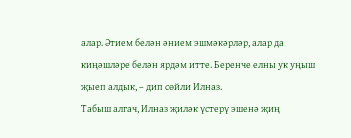алар. Әтием белән әнием эшмәкәрләр, алар да киңәшләре белән ярдәм итте. Беренче елны ук уңыш җыеп алдык, – дип сөйли Илназ.
Табыш алгач, Илназ җиләк үстерү эшенә җиң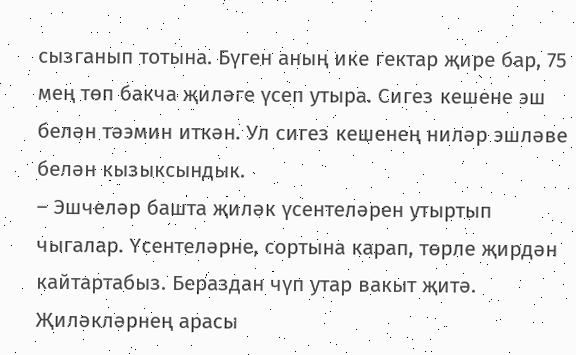сызганып тотына. Бүген аның ике гектар җире бар, 75 мең төп бакча җиләге үсеп утыра. Сигез кешене эш белән тәэмин иткән. Ул сигез кешенең ниләр эшләве белән кызыксындык.
– Эшчеләр башта җиләк үсентеләрен утыртып чыгалар. Үсентеләрне, сортына карап, төрле җирдән кайтартабыз. Бераздан чүп утар вакыт җитә. Җиләкләрнең арасы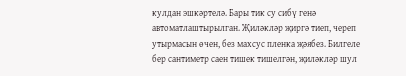кулдан эшкәртелә. Бары тик су сибү генә автоматлаштырылган. Җиләкләр җиргә тиеп, череп утырмасын өчен, без махсус пленка җәябез. Билгеле бер сантиметр саен тишек тишелгән, җиләкләр шул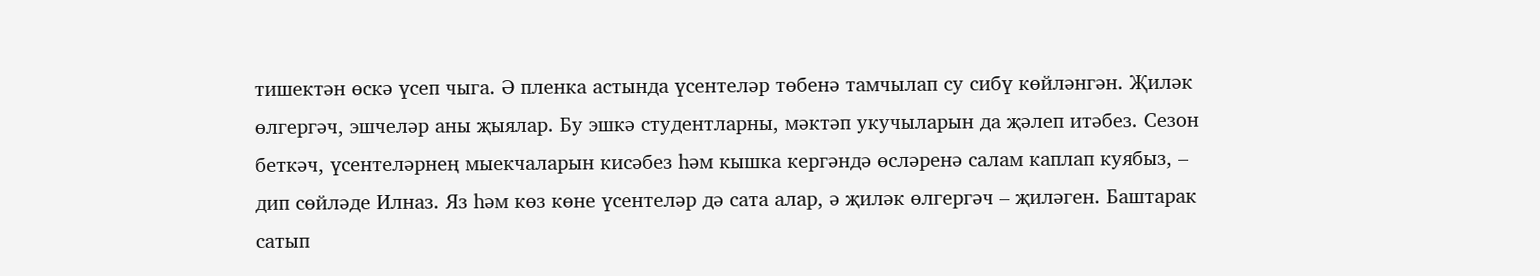тишектән өскә үсеп чыга. Ә пленка астында үсентеләр төбенә тамчылап су сибү көйләнгән. Җиләк өлгергәч, эшчеләр аны җыялар. Бу эшкә студентларны, мәктәп укучыларын да җәлеп итәбез. Сезон беткәч, үсентеләрнең мыекчаларын кисәбез һәм кышка кергәндә өсләренә салам каплап куябыз, – дип сөйләде Илназ. Яз һәм көз көне үсентеләр дә сата алар, ә җиләк өлгергәч – җиләген. Баштарак сатып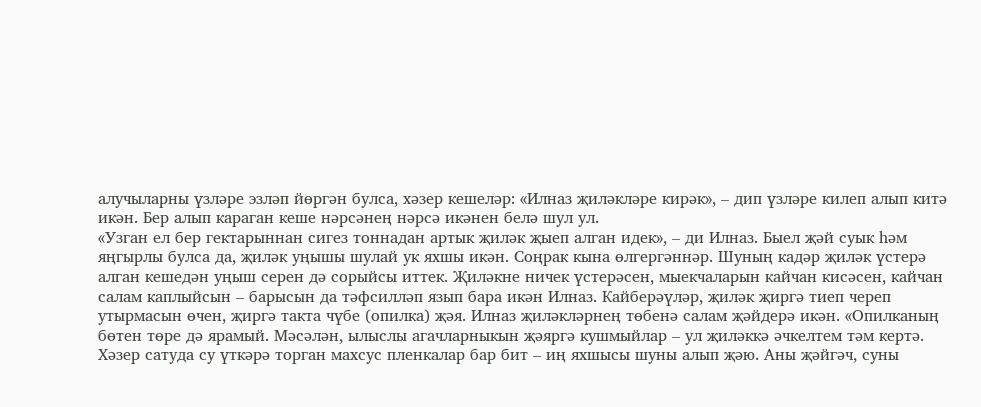алучыларны үзләре эзләп йөргән булса, хәзер кешеләр: «Илназ җиләкләре кирәк», – дип үзләре килеп алып китә икән. Бер алып караган кеше нәрсәнең нәрсә икәнен белә шул ул.
«Узган ел бер гектарыннан сигез тоннадан артык җиләк җыеп алган идек», – ди Илназ. Быел җәй суык һәм яңгырлы булса да, җиләк уңышы шулай ук яхшы икән. Соңрак кына өлгергәннәр. Шуның кадәр җиләк үстерә алган кешедән уңыш серен дә сорыйсы иттек. Җиләкне ничек үстерәсен, мыекчаларын кайчан кисәсен, кайчан салам каплыйсын – барысын да тәфсилләп язып бара икән Илназ. Кайберәүләр, җиләк җиргә тиеп череп утырмасын өчен, җиргә такта чүбе (опилка) җәя. Илназ җиләкләрнең төбенә салам җәйдерә икән. «Опилканың бөтен төре дә ярамый. Мәсәлән, ылыслы агачларныкын җәяргә кушмыйлар – ул җиләккә әчкелтем тәм кертә. Хәзер сатуда су үткәрә торган махсус пленкалар бар бит – иң яхшысы шуны алып җәю. Аны җәйгәч, суны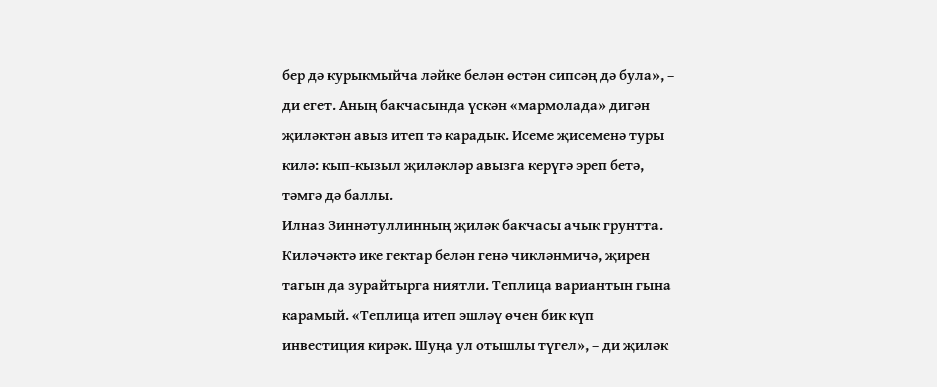бер дә курыкмыйча ләйке белән өстән сипсәң дә була», – ди егет. Аның бакчасында үскән «мармолада» дигән җиләктән авыз итеп тә карадык. Исеме җисеменә туры килә: кып-кызыл җиләкләр авызга керүгә эреп бетә, тәмгә дә баллы.
Илназ Зиннәтуллинның җиләк бакчасы ачык грунтта. Киләчәктә ике гектар белән генә чикләнмичә, җирен тагын да зурайтырга ниятли. Теплица вариантын гына карамый. «Теплица итеп эшләү өчен бик күп инвестиция кирәк. Шуңа ул отышлы түгел», – ди җиләк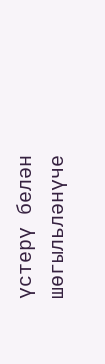үстерү белән шөгыльләнүче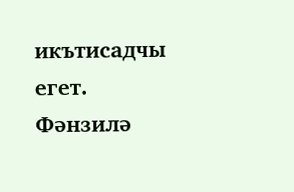икътисадчы егет.
Фәнзилә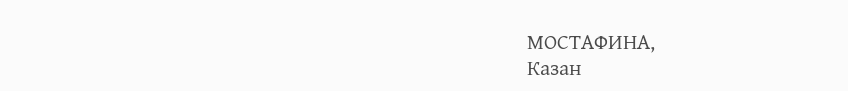МОСТАФИНА,
Казан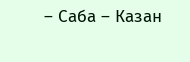– Саба – Казан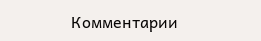Комментарии